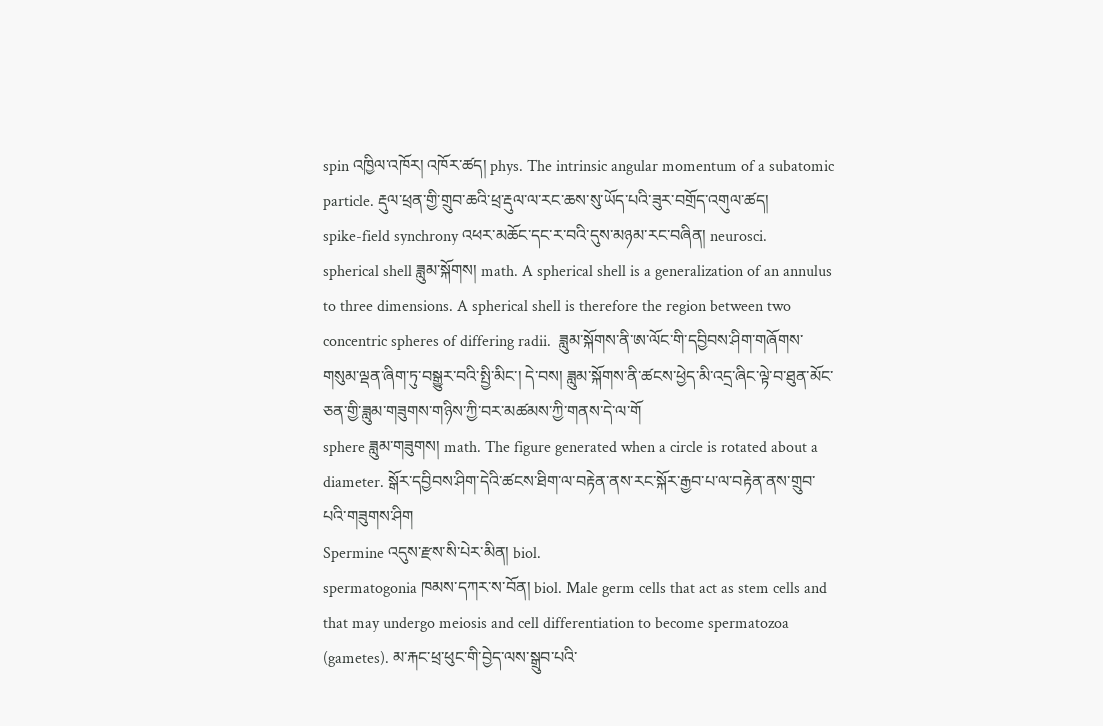spin འཁྱིལ་འཁོར། འཁོར་ཚད། phys. The intrinsic angular momentum of a subatomic particle. རྡུལ་ཕྲན་གྱི་གྲུབ་ཆའི་ཕྲ་རྡུལ་ལ་རང་ཆས་སུ་ཡོད་པའི་ཟུར་བགྲོད་འགུལ་ཚད།
spike-field synchrony འཕར་མཆོང་དང་ར་བའི་དུས་མཉམ་རང་བཞིན། neurosci.
spherical shell ཟླུམ་སྐོགས། math. A spherical shell is a generalization of an annulus to three dimensions. A spherical shell is therefore the region between two concentric spheres of differing radii.  ཟླུམ་སྐོགས་ནི་ཨ་ལོང་གི་དབྱིབས་ཤིག་གཞོགས་གསུམ་ལྡན་ཞིག་ཏུ་བསྒྱུར་བའི་སྤྱི་མིང་། དེ་བས། ཟླུམ་སྐོགས་ནི་ཚངས་ཕྱེད་མི་འདྲ་ཞིང་ལྟེ་བ་ཐུན་མོང་ཅན་གྱི་ཟླུམ་གཟུགས་གཉིས་ཀྱི་བར་མཚམས་ཀྱི་གནས་དེ་ལ་གོ
sphere ཟླུམ་གཟུགས། math. The figure generated when a circle is rotated about a diameter. སྒོར་དབྱིབས་ཤིག་དེའི་ཚངས་ཐིག་ལ་བརྟེན་ནས་རང་སྐོར་རྒྱབ་པ་ལ་བརྟེན་ནས་གྲུབ་པའི་གཟུགས་ཤིག
Spermine འདུས་རྫས་སི་པེར་མིན། biol.
spermatogonia ཁམས་དཀར་ས་བོན། biol. Male germ cells that act as stem cells and that may undergo meiosis and cell differentiation to become spermatozoa (gametes). མ་རྐང་ཕྲ་ཕུང་གི་བྱེད་ལས་སྒྲུབ་པའི་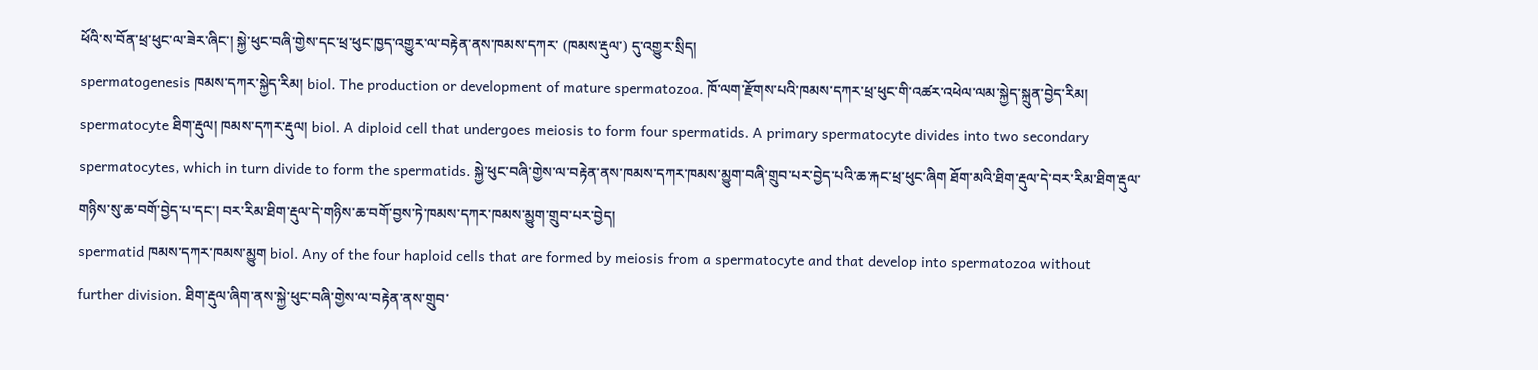ཕོའི་ས་བོན་ཕྲ་ཕུང་ལ་ཟེར་ཞིང་། སྐྱེ་ཕུང་བཞི་གྱེས་དང་ཕྲ་ཕུང་ཁྱད་འགྱུར་ལ་བརྟེན་ནས་ཁམས་དཀར་ (ཁམས་རྡུལ་) དུ་འགྱུར་སྲིད།
spermatogenesis ཁམས་དཀར་སྐྱེད་རིམ། biol. The production or development of mature spermatozoa. ཁོ་ལག་རྫོགས་པའི་ཁམས་དཀར་ཕྲ་ཕུང་གི་འཚར་འཕེལ་ལམ་སྐྱེད་སྐྲུན་བྱེད་རིམ།
spermatocyte ཐིག་རྡུལ། ཁམས་དཀར་རྡུལ། biol. A diploid cell that undergoes meiosis to form four spermatids. A primary spermatocyte divides into two secondary spermatocytes, which in turn divide to form the spermatids. སྐྱེ་ཕུང་བཞི་གྱེས་ལ་བརྟེན་ནས་ཁམས་དཀར་ཁམས་མྱུག་བཞི་གྲུབ་པར་བྱེད་པའི་ཆ་རྐང་ཕྲ་ཕུང་ཞིག ཐོག་མའི་ཐིག་རྡུལ་དེ་བར་རིམ་ཐིག་རྡུལ་གཉིས་སུ་ཆ་བགོ་བྱེད་པ་དང་། བར་རིམ་ཐིག་རྡུལ་དེ་གཉིས་ཆ་བགོ་བྱས་ཏེ་ཁམས་དཀར་ཁམས་མྱུག་གྲུབ་པར་བྱེད།
spermatid ཁམས་དཀར་ཁམས་མྱུག biol. Any of the four haploid cells that are formed by meiosis from a spermatocyte and that develop into spermatozoa without further division. ཐིག་རྡུལ་ཞིག་ནས་སྐྱེ་ཕུང་བཞི་གྱེས་ལ་བརྟེན་ནས་གྲུབ་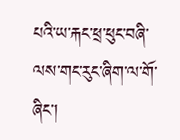པའི་ཡ་རྐང་ཕྲ་ཕུང་བཞི་ལས་གང་རུང་ཞིག་ལ་གོ་ཞིང་།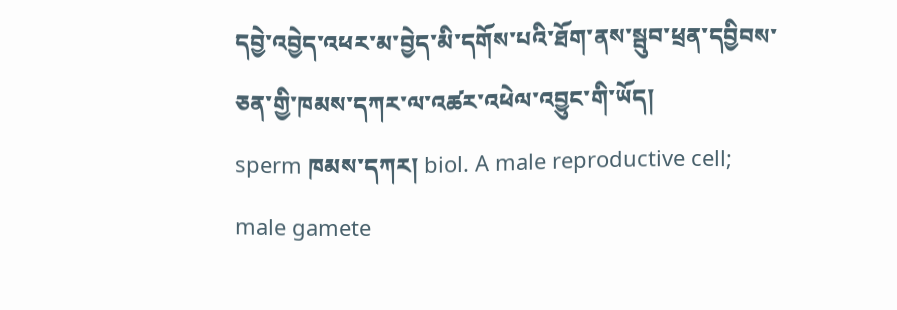དབྱེ་འབྱེད་འཕར་མ་བྱེད་མི་དགོས་པའི་ཐོག་ནས་སྦུབ་ཕྲན་དབྱིབས་ཅན་གྱི་ཁམས་དཀར་ལ་འཚར་འཕེལ་འབྱུང་གི་ཡོད།
sperm ཁམས་དཀར། biol. A male reproductive cell; male gamete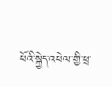ཕོའི་སྐྱེད་འཕེལ་གྱི་ཕྲ་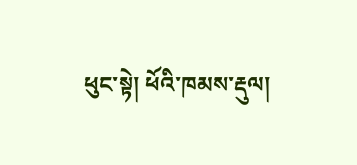ཕུང་སྟེ། ཕོའི་ཁམས་རྡུལ།